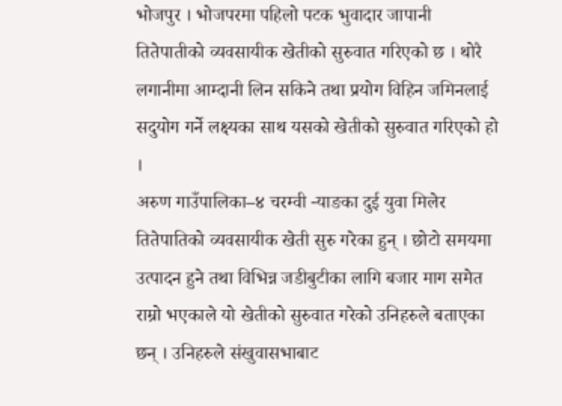भोजपुर । भोजपरमा पहिलो पटक भुवादार जापानी तितेपातीको व्यवसायीक खेतीको सुरुवात गरिएको छ । थोरै लगानीमा आम्दानी लिन सकिने तथा प्रयोग विहिन जमिनलाई सदुयोग गर्ने लक्ष्यका साथ यसको खेतीको सुरुवात गरिएको हो ।
अरुण गाउँपालिका–४ चरम्वी -याङका दुई युवा मिलेर तितेपातिको व्यवसायीक खेती सुरु गरेका हुन् । छोटो समयमा उत्पादन हुने तथा विभिन्न जडीबुटीका लागि बजार माग समेत राम्रो भएकाले यो खेतीको सुरुवात गरेको उनिहरुले बताएका छन् । उनिहरुले संखुवासभाबाट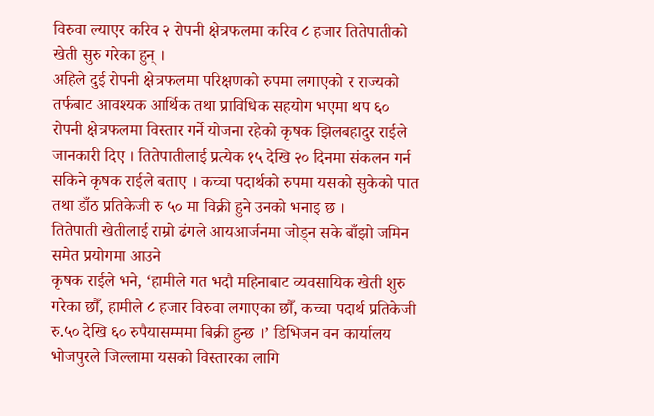विरुवा ल्याएर करिव २ रोपनी क्षेत्रफलमा करिव ८ हजार तितेपातीको खेती सुरु गरेका हुन् ।
अहिले दुई रोपनी क्षेत्रफलमा परिक्षणको रुपमा लगाएको र राज्यको तर्फबाट आवश्यक आर्थिक तथा प्राविधिक सहयोग भएमा थप ६० रोपनी क्षेत्रफलमा विस्तार गर्ने योजना रहेको कृषक झिलबहादुर राईले जानकारी दिए । तितेपातीलाई प्रत्येक १५ देखि २० दिनमा संकलन गर्न सकिने कृषक राईले बताए । कच्चा पदार्थको रुपमा यसको सुकेको पात तथा डाँठ प्रतिकेजी रु ५० मा विक्री हुने उनको भनाइ छ ।
तितेपाती खेतीलाई राम्रो ढंगले आयआर्जनमा जोड्न सके बाँझो जमिन समेत प्रयोगमा आउने
कृषक राईले भने, ‘हामीले गत भदौ महिनाबाट व्यवसायिक खेती शुरु गरेका छौँ, हामीले ८ हजार विरुवा लगाएका छौँ, कच्चा पदार्थ प्रतिकेजी रु.५० देखि ६० रुपैयासम्ममा बिक्री हुन्छ ।’ डिभिजन वन कार्यालय भोजपुरले जिल्लामा यसको विस्तारका लागि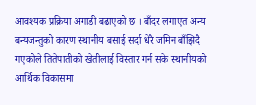आवश्यक प्रक्रिया अगाडी बढाएको छ । बाँदर लगाएत अन्य बन्यजन्तुको कारण स्थानीय बसाई सर्दा धेरै जमिन बाँझिदै गएकोले तितेपातीको खेतीलाई विस्तार गर्न सके स्थानीयको आर्थिक विकासमा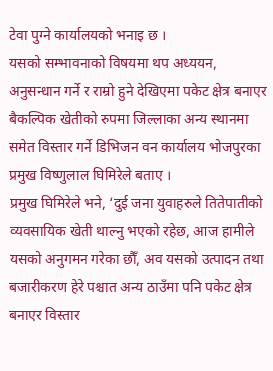टेवा पुग्ने कार्यालयको भनाइ छ ।
यसको सम्भावनाको विषयमा थप अध्ययन, अनुसन्धान गर्ने र राम्रो हुने देखिएमा पकेट क्षेत्र बनाएर बैकल्पिक खेतीको रुपमा जिल्लाका अन्य स्थानमा समेत विस्तार गर्ने डिभिजन वन कार्यालय भोजपुरका प्रमुख विष्णुलाल घिमिरेले बताए ।
प्रमुख घिमिरेले भने, ‘दुई जना युवाहरुले तितेपातीको व्यवसायिक खेती थाल्नु भएको रहेछ, आज हामीले यसको अनुगमन गरेका छौँ, अव यसको उत्पादन तथा बजारीकरण हेरे पश्चात अन्य ठाउँमा पनि पकेट क्षेत्र बनाएर विस्तार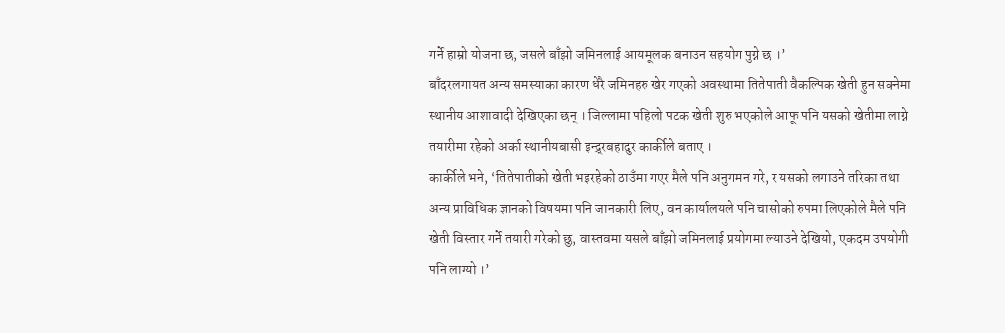गर्ने हाम्रो योजना छ, जसले बाँझो जमिनलाई आयमूलक बनाउन सहयोग पुग्ने छ ।’
बाँदरलगायत अन्य समस्याका कारण धेरै जमिनहरु खेर गएको अवस्थामा तितेपाती वैकल्पिक खेती हुन सक्नेमा स्थानीय आशावादी देखिएका छन् । जिल्लामा पहिलो पटक खेती शुरु भएकोले आफू पनि यसको खेतीमा लाग्ने तयारीमा रहेको अर्का स्थानीयबासी इन्द्र्रबहादुर कार्कीले बताए ।
कार्कीले भने, ‘तितेपातीको खेती भइरहेको ठाउँमा गएर मैले पनि अनुगमन गरे, र यसको लगाउने तरिका तथा अन्य प्राविधिक ज्ञानको विषयमा पनि जानकारी लिए, वन कार्यालयले पनि चासोको रुपमा लिएकोले मैले पनि खेती विस्तार गर्ने तयारी गरेको छु, वास्तवमा यसले बाँझो जमिनलाई प्रयोगमा ल्याउने देखियो, एकदम उपयोगी पनि लाग्यो ।’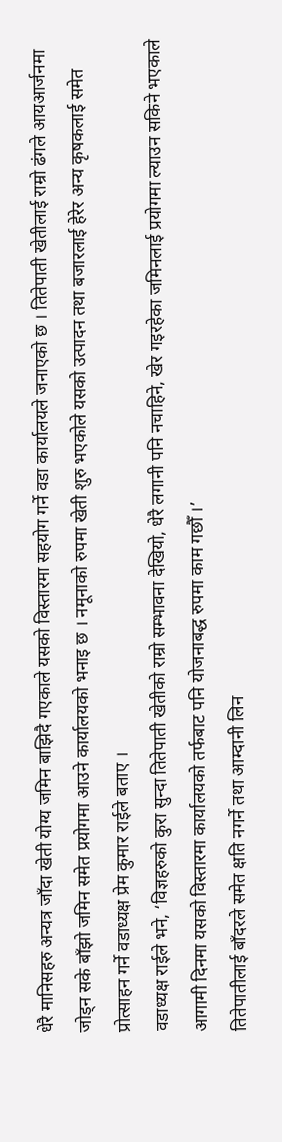धेरै मानिसहरु अन्यत्र जाँदा खेती योग्य जमिन बाझिदै गएकाले यसको विस्तारमा सहयोग गर्ने वडा कार्यालयले जनाएको छ । तितेपाती खेतीलाई राम्रो ढंगले आयआर्जनमा जोड्न सके बाँझो जमिन समेत प्रयोगमा आउने कार्यालयको भनाइ छ । नमूनाको रुपमा खेती शुरु भएकोले यसको उत्पादन तथा बजारलाई हेरेर अन्य कृषकलाई समेत प्रोत्साहन गर्ने वडाध्यक्ष प्रेम कुमार राईले बताए ।
वडाध्यक्ष राईले भने, ‘विज्ञहरुको कुरा सुन्दा तितेपाती खेतीको राम्रो सम्भावना देखियो, धेरै लगानी पनि नचाहिने, खेर गइरहेका जमिनलाई प्रयोगमा ल्याउन सकिने भएकाले आगामी दिनमा यसको विस्तारमा कार्यालयको तर्फबाट पनि योजनाबद्ध रुपमा काम गछौँ ।’
तितेपातीलाई बाँदरले समेत क्षति नगर्ने तथा आम्दानी लिन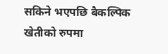सकिने भएपछि बैकल्पिक खेतीको रुपमा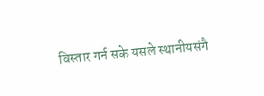विस्तार गर्न सके यसले स्थानीयसंगै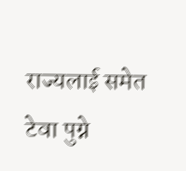राज्यलाई समेत टेवा पुग्ने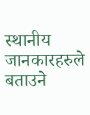स्थानीय जानकारहरुले बताउने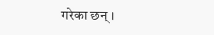गरेका छन् ।